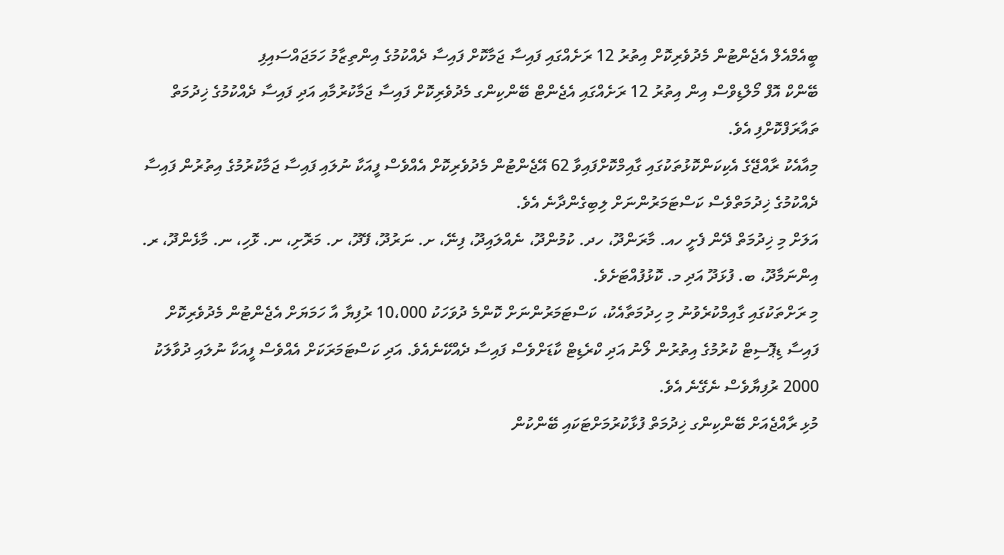ބީއެމްއެލް އެޖެންޓުން މެދުވެރިކޮށް އިތުރު 12 ރަށެއްގައި ފައިސާ ޖަމާކޮށް ފައިސާ ދެއްކުމުގެ އިންތިޒާމު ހަމަޖައްސައިފި
ބޭންކް އޮފް މޯލްޑިވްސް އިން އިތުރު 12 ރަށެއްގައި އެޖެންޓް ބޭންކިންގ މެދުވެރިކޮށް ފައިސާ ޖަމާކުރުމާއި އަދި ފައިސާ ދެއްކުމުގެ ޚިދުމަތް ތައާރަފްކޮށްފި އެވެ.
މިއާއެކު ރާއްޖޭގެ އެކިކަންކޮޅުތަކުގައި ގާއިމްކޮށްފައިވާ 62 އޭޖެންޓުން މެދުވެރިކޮށް އެއްވެސް ފީއަކާ ނުލައި ފައިސާ ޖަމާކުރުމުގެ އިތުރުން ފައިސާ ދެއްކުމުގެ ޚިދުމަތްވެސް ކަސްޓަމަރުންނަށް ލިބިގެންދާނެ އެވެ.
އަލަށް މި ޚިދުމަތް ދޭން ފެށީ ހއ. މާރަންދޫ، ހދ. ކުމުންދޫ، ނެއްލައިދޫ، ފިނޭ، ށ. ނަރުދޫ، ފޭދޫ، ށ. މަރޮށި، ނ. ޅޮހި، ނ. މާޅެންދޫ، ރ. އިންނަމާދޫ، ބ. ފުޅަދޫ އަދި މ. ކޮޅުފުއްޓަށެވެ.
މި ރަށްތަކުގައި ގާއިމްކުރެވުނު މި ހިދުމަތާއެކު، ކަސްޓަމަރުންނަށް ކޮންމެ ދުވަހަކު 10،000 ރުފިޔާ އާ ހަމަޔަށް އެޖެންޓުން މެދުވެރިކޮށް ފައިސާ ޑިޕޮސިޓް ކުރުމުގެ އިތުރުން ލޯނު އަދި ކްރެޑިޓް ކާޑަށްވެސް ފައިސާ ދެއްކޭނެއެވެ. އަދި ކަސްޓަމަރަކަށް އެއްވެސް ފީއަކާ ނުލައި ދުވާލަކު 2000 ރުފިޔާވެސް ނެގޭނެ އެވެ.
މުޅި ރާއްޖެއަށް ބޭންކިންގ ޚިދުމަތް ފުޅާކުރުމަށްޓަކައި ބޭންކުން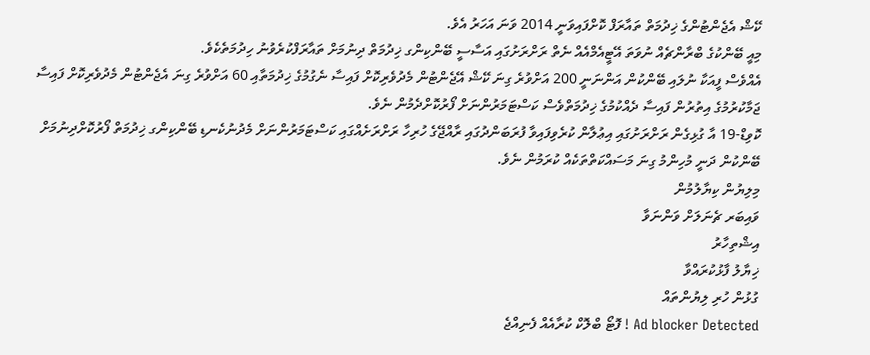ކޭޝް އެޖެންޓުންގެ ޚިދުމަތް ތައާރަފް ކޮށްފައިވަނީ 2014 ވަނަ އަހަރު އެވެ.
މިއީ ބޭންކުގެ ބްރާންޗެއް ނުވަތަ އޭޓީއެމްއެއް ނެތް ރަށްރަށުގައި އަސާސީ ބޭންކިންގ ޚިދުމަތް ދިނުމަށް ތައާރަފްކުރެވުނު ހިދުމަތެކެވެ.
އެއްވެސް ފީއަކާ ނުލައި ބޭންކުން އަންނަނީ 200 އަށްވުރެ ގިނަ ކޭޝް އޭޖެންޓުން މެދުވެރިކޮށް ފައިސާ ނެގުމުގެ ޚިދުމަތާއި 60 އަށްވުރެ ގިނަ އެޖެންޓުން މެދުވެރިކޮށް ފައިސާ ޖަމާކުރުމުގެ އިތުރުން ފައިސާ ދެއްކުމުގެ ޚިދުމަތްވެސް ކަސްޓަމަރުންނަށް ފޯރުކޮށްދެމުން ނެވެ.
ކޮވިޑް-19 އާ ގުޅިގެން ރަށްރަށުގައި އިޢުލާން ކުރެވިފައިވާ ފުރަބަންދުގައި ރާއްޖޭގެ ހުރިހާ ރަށްރަށެއްގައި ކަސްޓަމަރުންނަށް މެދުނުކެނޑި ބޭންކިންގ ޚިދުމަތް ފޯރުކޮށްދިނުމަށް ބޭންކުން ދަނީ މުހިންމު ގިނަ މަސައްކަތްތަކެއް ކުރަމުން ނެވެ.
މިލިޔުން ކިޔާލުމުން
ވައިބަރ ޗެނަލަށް ވަންނަވާ
އިޝްތިހާރު
ޚިޔާލު ފާޅުކުރައްވާ
ގުޅުން ހުރި ލިޔުންތައް
Ad blocker Detected ! ފޮޓޯ ބްލޮކް ކުރާއެއް ފެނިއްޖެ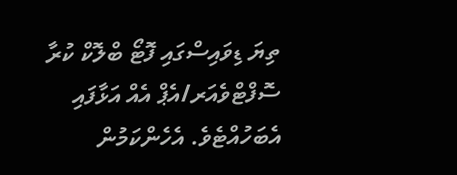ތިޔަ ޑިވައިސްގައި ފޮޓޯ ބްލޮކް ކުރާ ސޮފްޓްވެއަރ/އެޕް އެއް އަޅާފައި އެބަހުއްޓެވެ. އެހެންކަމުން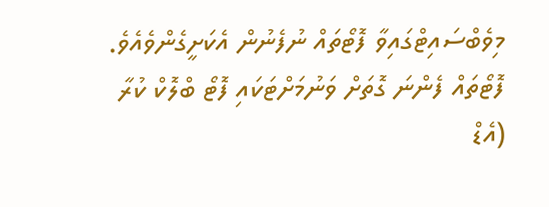މިވެބްސައިޓްގައިވާ ފޮޓޯތައް ނުފެނުން އެކަށީގެންވެއެވެ. ފޮޓޯތައް ފެންނަ ގޮތަށް ވަނުމަށްޓަކައި ފޮޓޯ ބްލޮކް ކުރާ (އެޑް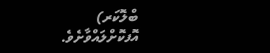ބްލޮކަރ) އޮފކޮށްލައްވާށެވެ.